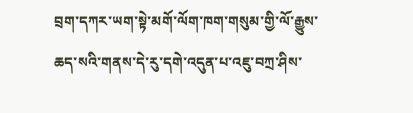བྲག་དཀར་ཡག་སྟེ་མགོ་ལོག་ཁག་གསུམ་གྱི་ལོ་རྒྱུས་ཆད་སའི་གནས་དེ་རུ་དགེ་འདུན་པ་འཇུ་བཀྲ་ཤིས་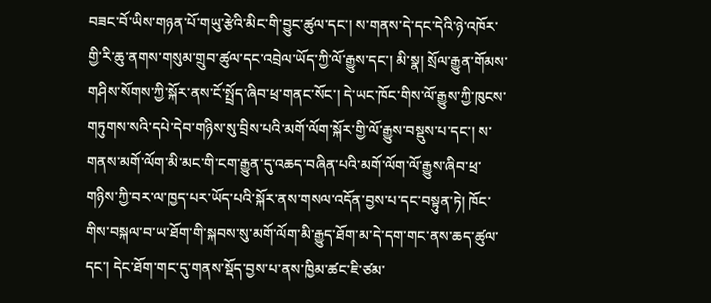བཟང་བོ་ཡིས་གཉན་པོ་གཡུ་རྩེའི་མིང་གི་བྱུང་ཚུལ་དང་། ས་གནས་དེ་དང་དེའི་ཉེ་འཁོར་གྱི་རི་ཆུ་ནགས་གསུམ་གྲུབ་ཚུལ་དང་འབྲེལ་ཡོད་ཀྱི་ལོ་རྒྱུས་དང་། མི་སྣ། སྲོལ་རྒྱུན་གོམས་གཤིས་སོགས་ཀྱི་སྐོར་ནས་ངོ་སྤྲོད་ཞིབ་ཕྲ་གནང་སོང་། དེ་ཡང་ཁོང་གིས་ལོ་རྒྱུས་ཀྱི་ཁུངས་གཏུགས་སའི་དཔེ་དེབ་གཉིས་སུ་བྲིས་པའི་མགོ་ལོག་སྐོར་གྱི་ལོ་རྒྱུས་བསྡུས་པ་དང་། ས་གནས་མགོ་ལོག་མི་མང་གི་ངག་རྒྱུན་དུ་འཆད་བཞིན་པའི་མགོ་ལོག་ལོ་རྒྱུས་ཞིབ་ཕྲ་གཉིས་ཀྱི་བར་ལ་ཁྱད་པར་ཡོད་པའི་སྐོར་ནས་གསལ་འདོན་བྱས་པ་དང་བསྟུན་ཏེ། ཁོང་གིས་བསྐལ་བ་ཡ་ཐོག་གི་སྐབས་སུ་མགོ་ལོག་མི་རྒྱུད་ཐོག་མ་དེ་དག་གང་ནས་ཆད་ཚུལ་དང་། དེང་ཐོག་གང་དུ་གནས་སྡོད་བྱས་པ་ནས་ཁྱིམ་ཚང་ཇི་ཙམ་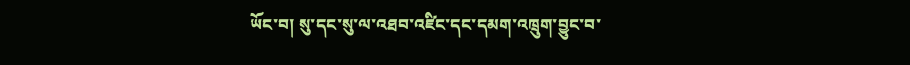ཡོང་བ། སུ་དང་སུ་ལ་འཐབ་འཛིང་དང་དམག་འཁྲུག་བྱུང་བ་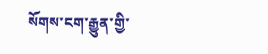སོགས་ངག་རྒྱུན་གྱི་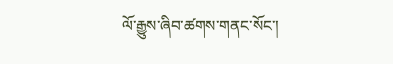ལོ་རྒྱུས་ཞིབ་ཚགས་གནང་སོང་།